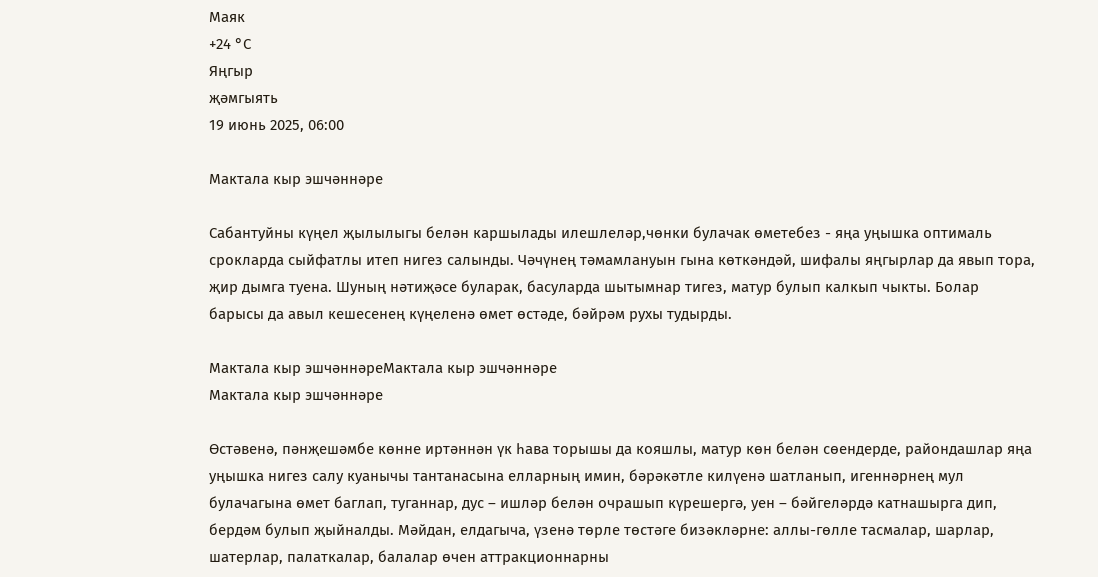Маяк
+24 °С
Яңгыр
җәмгыять
19 июнь 2025, 06:00

Мактала кыр эшчәннәре

Сабантуйны күңел җылылыгы белән каршылады илешлеләр,чөнки булачак өметебез - яңа уңышка оптималь срокларда сыйфатлы итеп нигез салынды. Чәчүнең тәмамлануын гына көткәндәй, шифалы яңгырлар да явып тора, җир дымга туена. Шуның нәтиҗәсе буларак, басуларда шытымнар тигез, матур булып калкып чыкты. Болар барысы да авыл кешесенең күңеленә өмет өстәде, бәйрәм рухы тудырды.

Мактала кыр эшчәннәреМактала кыр эшчәннәре
Мактала кыр эшчәннәре

Өстәвенә, пәнҗешәмбе көнне иртәннән үк һава торышы да кояшлы, матур көн белән сөендерде, райондашлар яңа уңышка нигез салу куанычы тантанасына елларның имин, бәрәкәтле килүенә шатланып, игеннәрнең мул булачагына өмет баглап, туганнар, дус – ишләр белән очрашып күрешергә, уен – бәйгеләрдә катнашырга дип, бердәм булып җыйналды. Мәйдан, елдагыча, үзенә төрле төстәге бизәкләрне: аллы-гөлле тасмалар, шарлар, шатерлар, палаткалар, балалар өчен аттракционнарны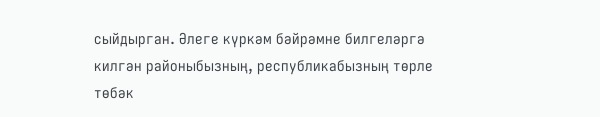сыйдырган. Әлеге күркәм бәйрәмне билгеләргә килгән районыбызның, республикабызның төрле төбәк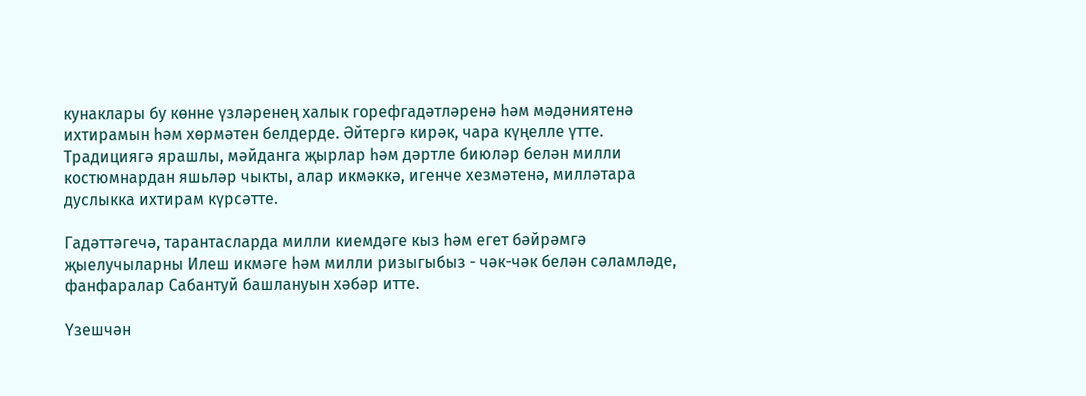кунаклары бу көнне үзләренең халык горефгадәтләренә һәм мәдәниятенә ихтирамын һәм хөрмәтен белдерде. Әйтергә кирәк, чара күңелле үтте. Традициягә ярашлы, мәйданга җырлар һәм дәртле биюләр белән милли костюмнардан яшьләр чыкты, алар икмәккә, игенче хезмәтенә, милләтара дуслыкка ихтирам күрсәтте.

Гадәттәгечә, тарантасларда милли киемдәге кыз һәм егет бәйрәмгә җыелучыларны Илеш икмәге һәм милли ризыгыбыз - чәк-чәк белән сәламләде, фанфаралар Сабантуй башлануын хәбәр итте.

Үзешчән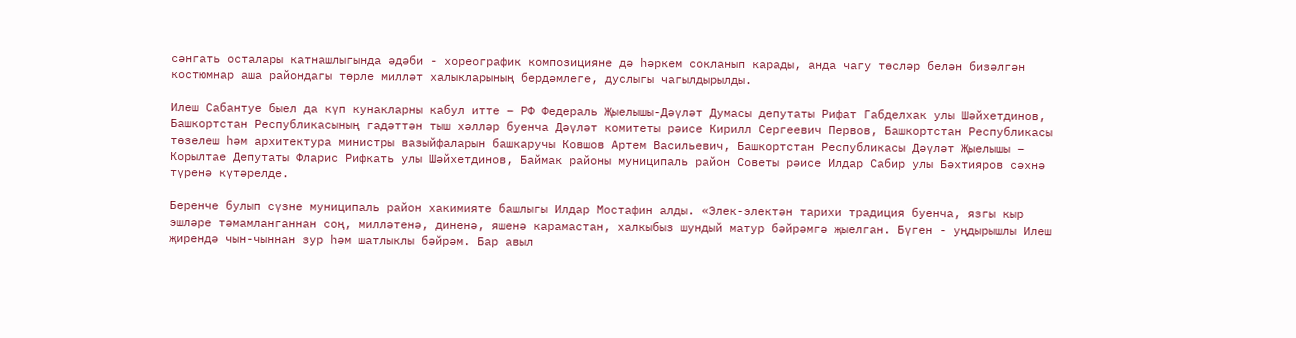сәнгать осталары катнашлыгында әдәби - хореографик композицияне дә һәркем сокланып карады, анда чагу төсләр белән бизәлгән костюмнар аша райондагы төрле милләт халыкларының бердәмлеге, дуслыгы чагылдырылды.

Илеш Сабантуе быел да күп кунакларны кабул итте – РФ Федераль Җыелышы-Дәүләт Думасы депутаты Рифат Габделхак улы Шәйхетдинов, Башкортстан Республикасының гадәттән тыш хәлләр буенча Дәүләт комитеты рәисе Кирилл Сергеевич Первов, Башкортстан Республикасы төзелеш һәм архитектура министры вазыйфаларын башкаручы Ковшов Артем Васильевич, Башкортстан Республикасы Дәүләт Җыелышы – Корылтае Депутаты Фларис Рифкать улы Шәйхетдинов, Баймак районы муниципаль район Советы рәисе Илдар Сабир улы Бәхтияров сәхнә түренә күтәрелде.

Беренче булып сүзне муниципаль район хакимияте башлыгы Илдар Мостафин алды. «Элек-электән тарихи традиция буенча, язгы кыр эшләре тәмамланганнан соң, милләтенә, диненә, яшенә карамастан, халкыбыз шундый матур бәйрәмгә җыелган. Бүген - уңдырышлы Илеш җирендә чын-чыннан зур һәм шатлыклы бәйрәм. Бар авыл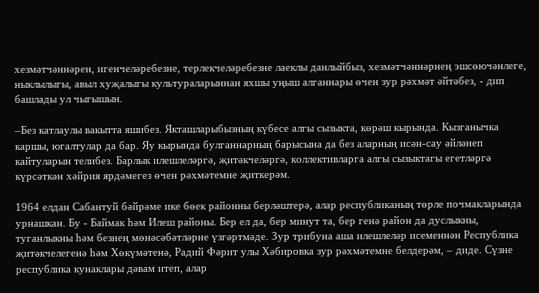хезмәтчәннәрен, игенчеләребезне, терлекчеләребезне лаеклы данлыйбыз, хезмәтчәннәрнең эшсөючәнлеге, ныклылыгы, авыл хуҗалыгы культураларыннан яхшы уңыш алганнары өчен зур рәхмәт әйтәбез, - дип башлады ул чыгышын.

–Без катлаулы вакытта яшибез. Якташларыбызның күбесе алгы сызыкта, көрәш кырында. Кызганычка каршы, югалтулар да бар. Яу кырында булганнарның барысына да без аларның исән-сау әйләнеп кайтуларын телибез. Барлык илешлеләргә, җитәкчеләргә, коллективларга алгы сызыктагы егетләргә күрсәткән хәйрия ярдәмегез өчен рәхмәтемне җиткерәм.

1964 елдан Сабантуй бәйрәме ике бөек районны берләштерә, алар республиканың төрле почмакларында урнашкан. Бу - Баймак һәм Илеш районы. Бер ел да, бер минут та, бер генә район да дуслыкны, туганлыкны һәм безнең мөнәсәбәтләрне үзгәртмәде. Зур трибуна аша илешлеләр исеменнән Республика җитәкчелегенә һәм Хөкүмәтенә, Радий Фәрит улы Хәбировка зур рәхмәтемне белдерәм, – диде. Сүзне республика кунаклары дәвам итеп, алар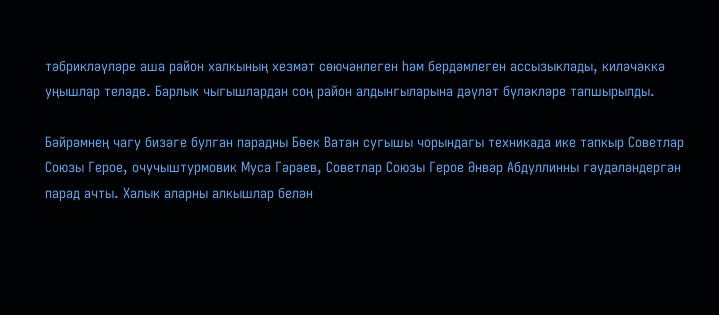тәбрикләүләре аша район халкының хезмәт сөючәнлеген һәм бердәмлеген ассызыклады, киләчәккә уңышлар теләде. Барлык чыгышлардан соң район алдынгыларына дәүләт бүләкләре тапшырылды.

Бәйрәмнең чагу бизәге булган парадны Бөек Ватан сугышы чорындагы техникада ике тапкыр Советлар Союзы Герое, очучыштурмовик Муса Гәрәев, Советлар Союзы Герое Әнвәр Абдуллинны гәүдәләндергән парад ачты. Халык аларны алкышлар белән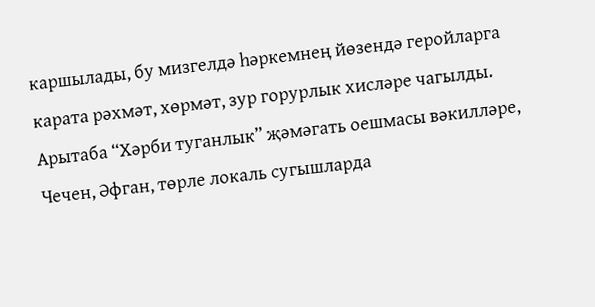каршылады, бу мизгелдә һәркемнең йөзендә геройларга карата рәхмәт, хөрмәт, зур горурлык хисләре чагылды. Арытаба “Хәрби туганлык” җәмәгать оешмасы вәкилләре, Чечен, Әфган, төрле локаль сугышларда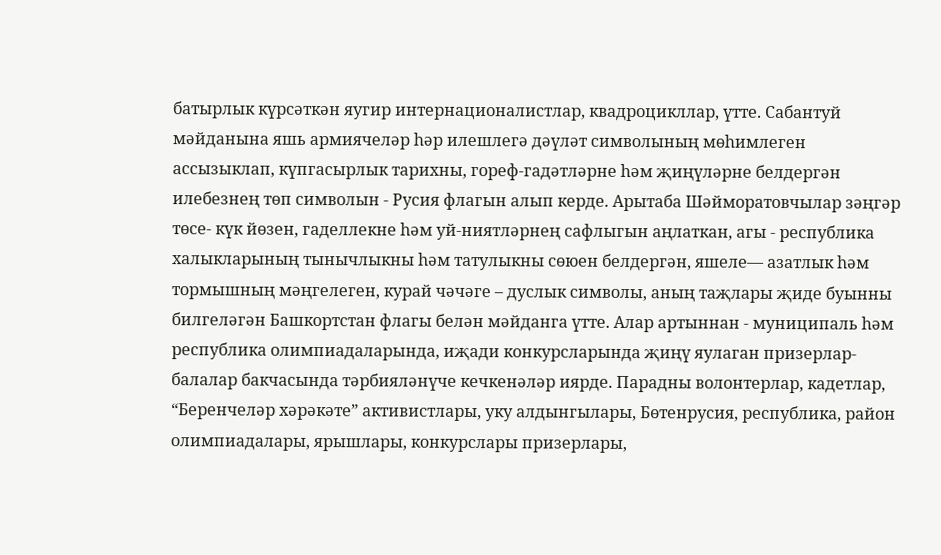батырлык күрсәткән яугир интернационалистлар, квадроцикллар, үтте. Сабантуй мәйданына яшь армиячеләр һәр илешлегә дәүләт символының мөһимлеген ассызыклап, күпгасырлык тарихны, гореф-гадәтләрне һәм җиңүләрне белдергән илебезнең төп символын - Русия флагын алып керде. Арытаба Шәйморатовчылар зәңгәр төсе- күк йөзен, гаделлекне һәм уй-ниятләрнең сафлыгын аңлаткан, агы - республика халыкларының тынычлыкны һәм татулыкны сөюен белдергән, яшеле— азатлык һәм тормышның мәңгелеген, курай чәчәге – дуслык символы, аның таҗлары җиде буынны билгеләгән Башкортстан флагы белән мәйданга үтте. Алар артыннан - муниципаль һәм республика олимпиадаларында, иҗади конкурсларында җиңү яулаган призерлар- балалар бакчасында тәрбияләнүче кечкенәләр иярде. Парадны волонтерлар, кадетлар, “Беренчеләр хәрәкәте” активистлары, уку алдынгылары, Бөтенрусия, республика, район олимпиадалары, ярышлары, конкурслары призерлары,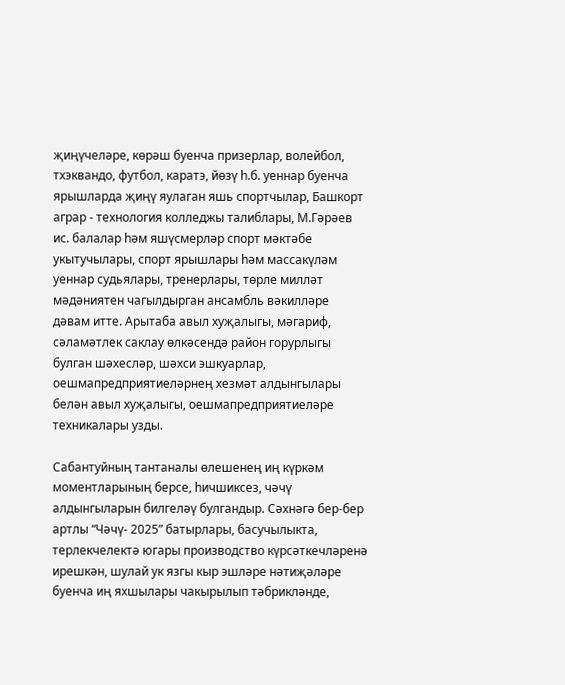җиңүчеләре, көрәш буенча призерлар, волейбол, тхэквандо, футбол, каратэ, йөзү һ.б. уеннар буенча ярышларда җиңү яулаган яшь спортчылар, Башкорт аграр - технология колледжы талиблары, М.Гәрәев ис. балалар һәм яшүсмерләр спорт мәктәбе укытучылары, спорт ярышлары һәм массакүләм уеннар судьялары, тренерлары, төрле милләт мәдәниятен чагылдырган ансамбль вәкилләре дәвам итте. Арытаба авыл хуҗалыгы, мәгариф, сәламәтлек саклау өлкәсендә район горурлыгы булган шәхесләр, шәхси эшкуарлар, оешмапредприятиеләрнең хезмәт алдынгылары белән авыл хуҗалыгы, оешмапредприятиеләре техникалары узды.

Сабантуйның тантаналы өлешенең иң күркәм моментларының берсе, һичшиксез, чәчү алдынгыларын билгеләү булгандыр. Сәхнәгә бер-бер артлы “Чәчү- 2025” батырлары, басучылыкта, терлекчелектә югары производство күрсәткечләренә ирешкән, шулай ук язгы кыр эшләре нәтиҗәләре буенча иң яхшылары чакырылып тәбрикләнде,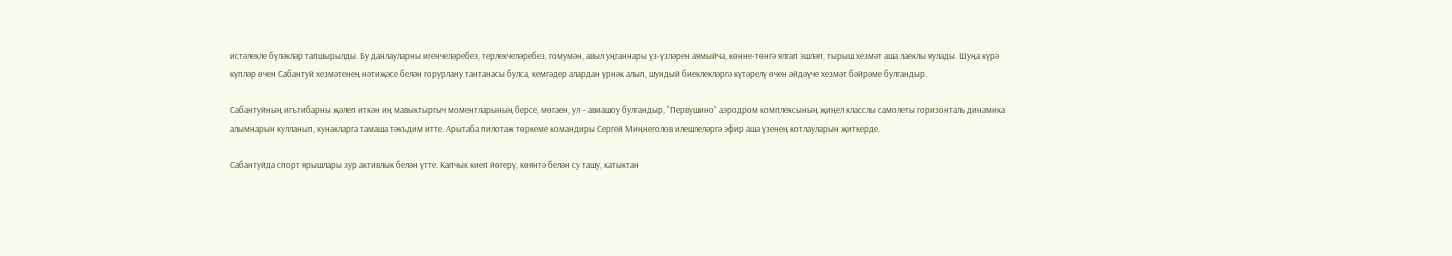истәлекле бүләкләр тапшырылды. Бу данлауларны игенчеләребез, терлекчеләребез, гомумән, авыл уңганнары үз-үзләрен аямыйча, көнне-төнгә ялгап эшләп, тырыш хезмәт аша лаеклы яулады. Шуңа күрә күпләр өчен Сабантуй хезмәтенең нәтиҗәсе белән горурлану тантанасы булса, кемгәдер алардан үрнәк алып, шундый биеклекләргә күтәрелү өчен әйдәүче хезмәт бәйрәме булгандыр.

Сабантуйның игътибарны җәлеп иткән иң мавыктыргыч моментларының берсе, мөгаен, ул – авиашоу булгандыр, “Первушино” аэродром комплексының җиңел класслы самолеты горизонталь динамика алымнарын кулланып, кунакларга тамаша тәкъдим итте. Арытаба пилотаж төркеме командиры Сергей Миңнеголов илешлеләргә эфир аша үзенең котлауларын җиткерде.

Сабантуйда спорт ярышлары зур активлык белән үтте. Капчык киеп йөгерү, көянтә белән су ташу, катыктан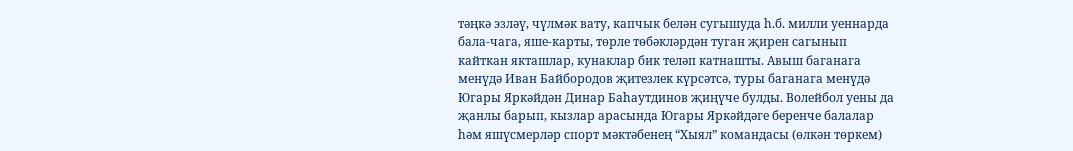тәңкә эзләү, чүлмәк вату, капчык белән сугышуда һ.б. милли уеннарда бала-чага, яше-карты, төрле төбәкләрдән туган җирен сагынып кайткан якташлар, кунаклар бик теләп катнашты. Авыш баганага менүдә Иван Байбородов җитезлек күрсәтсә, туры баганага менүдә Югары Яркәйдән Динар Баһаутдинов җиңүче булды. Волейбол уены да җанлы барып, кызлар арасында Югары Яркәйдәге беренче балалар һәм яшүсмерләр спорт мәктәбенең “Хыял” командасы (өлкән төркем)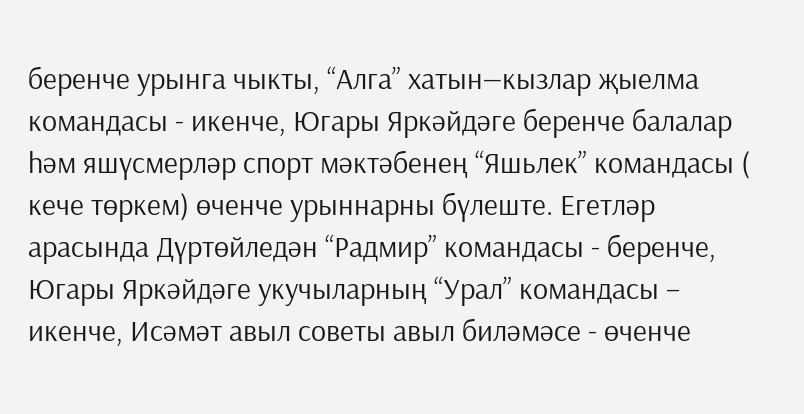беренче урынга чыкты, “Алга” хатын—кызлар җыелма командасы - икенче, Югары Яркәйдәге беренче балалар һәм яшүсмерләр спорт мәктәбенең “Яшьлек” командасы ( кече төркем) өченче урыннарны бүлеште. Егетләр арасында Дүртөйледән “Радмир” командасы - беренче, Югары Яркәйдәге укучыларның “Урал” командасы – икенче, Исәмәт авыл советы авыл биләмәсе - өченче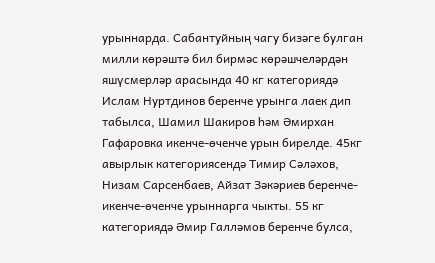урыннарда. Сабантуйның чагу бизәге булган милли көрәштә бил бирмәс көрәшчеләрдән яшүсмерләр арасында 40 кг категориядә Ислам Нуртдинов беренче урынга лаек дип табылса, Шамил Шакиров һәм Әмирхан Гафаровка икенче-өченче урын бирелде. 45кг авырлык категориясендә Тимир Сәләхов, Низам Сарсенбаев, Айзат Зәкәриев беренче-икенче-өченче урыннарга чыкты. 55 кг категориядә Әмир Галләмов беренче булса,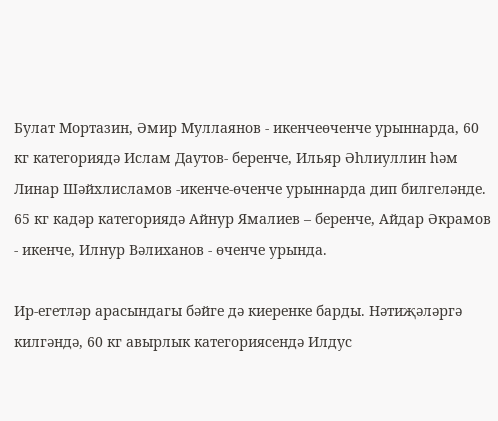Булат Мортазин, Әмир Муллаянов - икенчеөченче урыннарда, 60 кг категориядә Ислам Даутов- беренче, Ильяр Әһлиуллин һәм Линар Шәйхлисламов -икенче-өченче урыннарда дип билгеләнде. 65 кг кадәр категориядә Айнур Ямалиев – беренче, Айдар Әкрамов - икенче, Илнур Вәлиханов - өченче урында.

Ир-егетләр арасындагы бәйге дә киеренке барды. Нәтиҗәләргә килгәндә, 60 кг авырлык категориясендә Илдус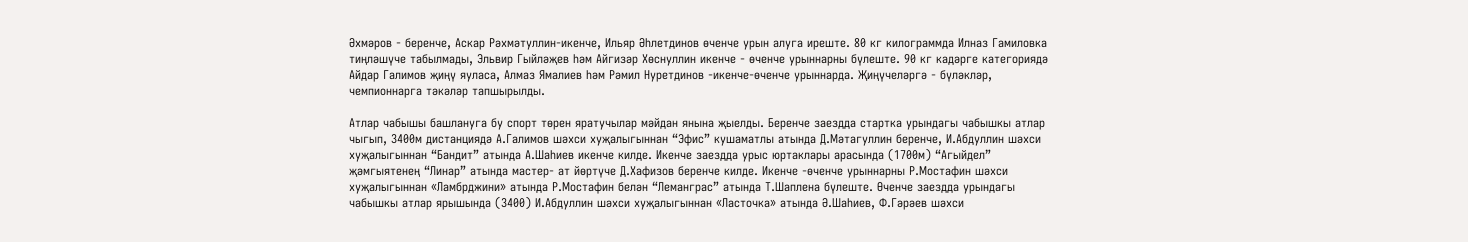Әхмәров - беренче, Аскар Рәхмәтуллин-икенче, Ильяр Әһлетдинов өченче урын алуга иреште. 80 кг килограммда Илназ Гамиловка тиңләшүче табылмады, Эльвир Гыйләҗев һәм Айгизәр Хөснуллин икенче - өченче урыннарны бүлеште. 90 кг кадәрге категориядә Айдар Галимов җиңү яуласа, Алмаз Ямалиев һәм Рәмил Нуретдинов -икенче-өченче урыннарда. Җиңүчеләргә - бүләкләр, чемпионнарга тәкәләр тапшырылды.

Атлар чабышы башлануга бу спорт төрен яратучылар мәйдан янына җыелды. Беренче заездда стартка урындагы чабышкы атлар чыгып, 3400м дистанциядә А.Галимов шәхси хуҗалыгыннан “Эфис” кушаматлы атында Д.Мәтагуллин беренче, И.Абдуллин шәхси хуҗалыгыннан “Бандит” атында А.Шаһиев икенче килде. Икенче заездда урыс юртаклары арасында (1700м) “Агыйдел” җәмгыятенең “Линар” атында мастер- ат йөртүче Д.Хафизов беренче килде. Икенче -өченче урыннарны Р.Мостафин шәхси хуҗалыгыннан «Ламбрджини» атында Р.Мостафин белән “Леманграс” атында Т.Шаплена бүлеште. Өченче заездда урындагы чабышкы атлар ярышында (3400) И.Абдуллин шәхси хуҗалыгыннан «Ласточка» атында Ә.Шаһиев, Ф.Гәрәев шәхси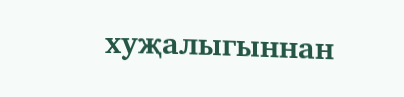хуҗалыгыннан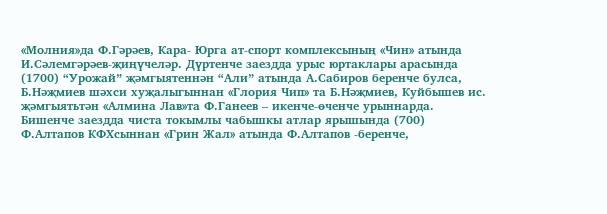«Молния»да Ф.Гәрәев, Кара- Юрга ат-спорт комплексының «Чин» атында И.Сәлемгәрәев-җиңүчеләр. Дүртенче заездда урыс юртаклары арасында (1700) “Урожай” җәмгыятеннән “Али” атында А.Сабиров беренче булса, Б.Нәҗмиев шәхси хуҗалыгыннан «Глория Чип» та Б.Нәҗмиев, Куйбышев ис. җәмгыятьтән «Алмина Лав»та Ф.Ганеев – икенче-өченче урыннарда. Бишенче заездда чиста токымлы чабышкы атлар ярышында (700) Ф.Алтапов КФХсыннан «Грин Жал» атында Ф.Алтапов -беренче,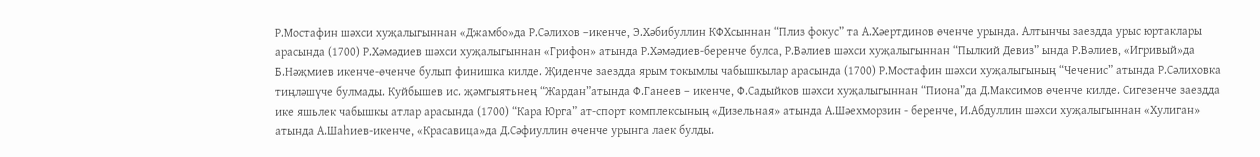Р.Мостафин шәхси хуҗалыгыннан «Джамбо»да Р.Сәлихов –икенче, Э.Хәбибуллин КФХсыннан “Плиз фокус” та А.Хәертдинов өченче урында. Алтынчы заездда урыс юртаклары арасында (1700) Р.Хәмәдиев шәхси хуҗалыгыннан «Грифон» атында Р.Хәмәдиев-беренче булса, Р.Вәлиев шәхси хуҗалыгыннан “Пылкий Девиз” ында Р.Вәлиев, «Игривый»да Б.Нәҗмиев икенче-өченче булып финишка килде. Җиденче заездда ярым токымлы чабышкылар арасында (1700) Р.Мостафин шәхси хуҗалыгының “Чеченис” атында Р.Сәлиховка тиңләшүче булмады. Куйбышев ис. җәмгыятьнең “Жардан”атында Ф.Ганеев – икенче, Ф.Садыйков шәхси хуҗалыгыннан “Пиона”да Д.Максимов өченче килде. Сигезенче заездда ике яшьлек чабышкы атлар арасында (1700) “Кара Юрга” ат-спорт комплексының «Дизельная» атында А.Шәехморзин - беренче, И.Абдуллин шәхси хуҗалыгыннан «Хулиган» атында А.Шаһиев-икенче, «Красавица»да Д.Сәфиуллин өченче урынга лаек булды.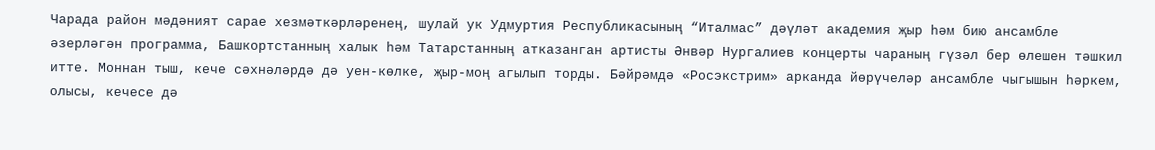Чарада район мәдәният сарае хезмәткәрләренең, шулай ук Удмуртия Республикасының “Италмас” дәүләт академия җыр һәм бию ансамбле әзерләгән программа, Башкортстанның халык һәм Татарстанның атказанган артисты Әнвәр Нургалиев концерты чараның гүзәл бер өлешен тәшкил итте. Моннан тыш, кече сәхнәләрдә дә уен-көлке, җыр-моң агылып торды. Бәйрәмдә «Росэкстрим» арканда йөрүчеләр ансамбле чыгышын һәркем, олысы, кечесе дә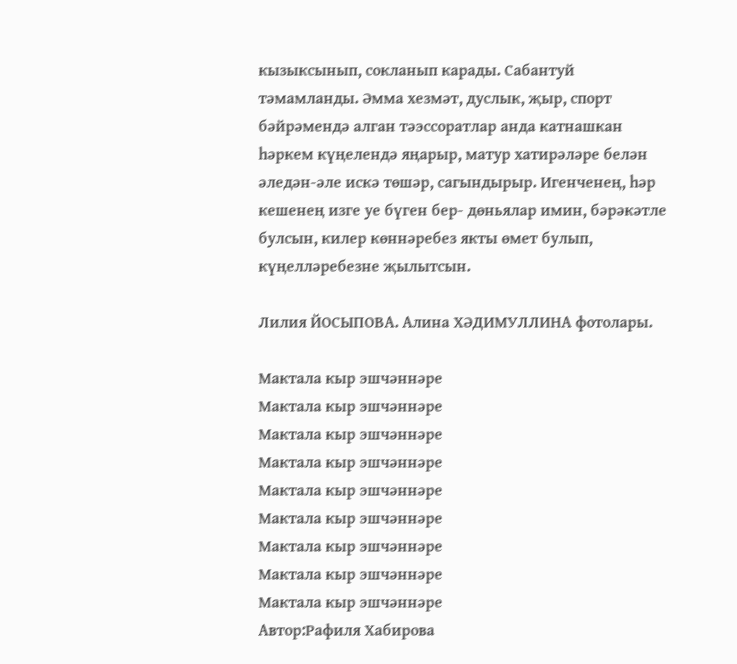кызыксынып, сокланып карады. Сабантуй тәмамланды. Әмма хезмәт, дуслык, җыр, спорт бәйрәмендә алган тәэссоратлар анда катнашкан һәркем күңелендә яңарыр, матур хатирәләре белән әледән-әле искә төшәр, сагындырыр. Игенченең, һәр кешенең изге уе бүген бер- дөньялар имин, бәрәкәтле булсын, килер көннәребез якты өмет булып, күңелләребезне җылытсын.

Лилия ЙОСЫПОВА. Алина ХӘДИМУЛЛИНА фотолары.

Мактала кыр эшчәннәре
Мактала кыр эшчәннәре
Мактала кыр эшчәннәре
Мактала кыр эшчәннәре
Мактала кыр эшчәннәре
Мактала кыр эшчәннәре
Мактала кыр эшчәннәре
Мактала кыр эшчәннәре
Мактала кыр эшчәннәре
Автор:Рафиля Хабирова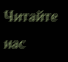Читайте нас